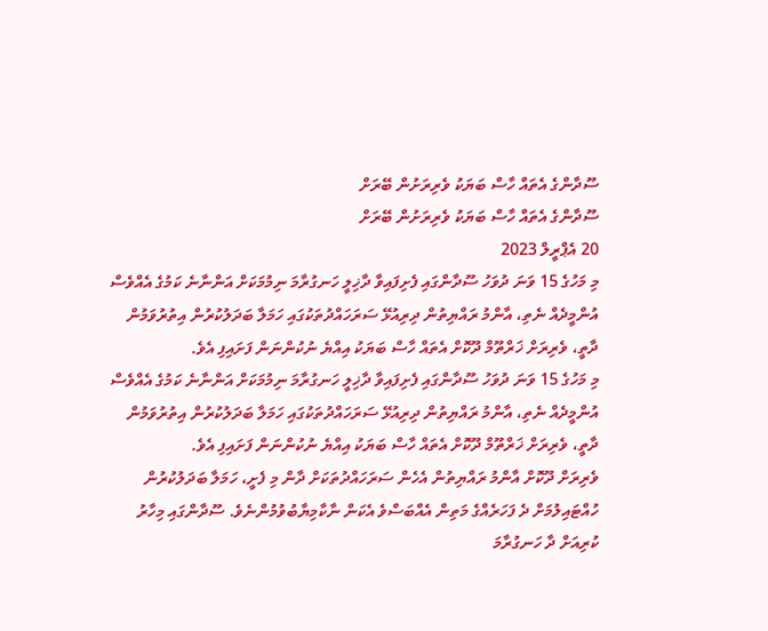ސޫދާންގެ އެތައް ހާސް ބަޔަކު ވެރިރަށުން ބޭރަށް
ސޫދާންގެ އެތައް ހާސް ބަޔަކު ވެރިރަށުން ބޭރަށް
20 އެޕްރީލް 2023
މި މަހުގެ 15 ވަނަ ދުވަހު ސޫދާންގައި ފެށިފައިވާ ދާޚިލީ ހަނގުރާމަ ނިމުމަކަށް އަންނާނެ ކަމުގެ އެއްވެސް އުންމީދެއް ނެތި، އާންމު ރައްޔިތުން ދިރިއުޅޭ ސަރަހައްދުތަކުގައި ހަމަލާ ބަދަލުކުރުން އިތުރުވަމުން ދާތީ، ވެރިރަށް ޚަރްތޫމް ދޫކޮށް އެތައް ހާސް ބަޔަކު އިއްޔެ ނުކުންނަން ފަށައިފި އެވެ.
މި މަހުގެ 15 ވަނަ ދުވަހު ސޫދާންގައި ފެށިފައިވާ ދާޚިލީ ހަނގުރާމަ ނިމުމަކަށް އަންނާނެ ކަމުގެ އެއްވެސް އުންމީދެއް ނެތި، އާންމު ރައްޔިތުން ދިރިއުޅޭ ސަރަހައްދުތަކުގައި ހަމަލާ ބަދަލުކުރުން އިތުރުވަމުން ދާތީ، ވެރިރަށް ޚަރްތޫމް ދޫކޮށް އެތައް ހާސް ބަޔަކު އިއްޔެ ނުކުންނަން ފަށައިފި އެވެ.
ވެރިރަށް ދޫކޮށް އާންމު ރައްޔިތުން އެހެން ސަރަހައްދުތަކަށް ދާން މި ފެށީ، ހަމަލާ ބަދަލުކުރުން ހުއްޓައިލުމަށް ދެ ފަހަރެއްގެ މަތިން އެއްބަސްވެ އެކަން ނާކާމިޔާބުވުމުންނެވެ. ސޫދާންގައި މިހާރު ކުރިއަށް ދާ ހަނގުރާމަ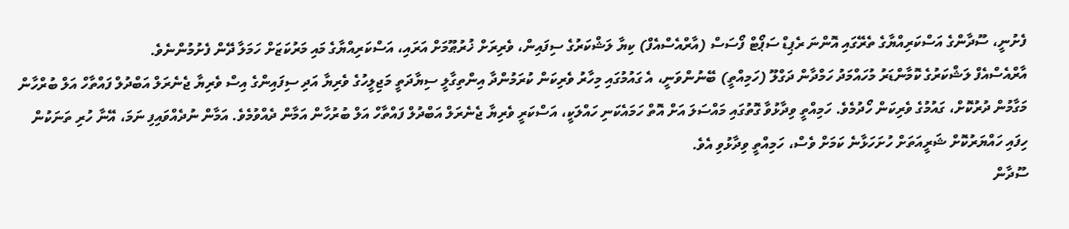ފެށުނީ، ސޫދާންގެ އަސްކަރިއްޔާގެ ތެރޭގައި އޮންނަ ރެޕިޑް ސަޕޯޓް ފޯސަސް (އާރްއެސްއެފް) ކިޔާ ލަޝްކަރުގެ ސިފައިން، ވެރިރަށް ޚުރުޠޫމަށް އަރައި، އަސްކަރިއްޔާގެ މައި މަރުކަޒަށް ހަމަލާ ދޭން ފެށުމުންނެވެ.
އާރްއެސްއެފް ލަޝްކަރުގެ ކޮމާންޑަރު މުހައްމަދު ހަމްދާން ދަގްލޫ (ހަމިއްތީ) ބޭނުންވަނީ، އެ ގައުމުގައި މިހާރު ވެރިކަން ކުރަމުންދާ އިންތިގާލީ ސިޔާދަތީ މަޖިލީހުގެ ވެރިޔާ އަދި ސިފައިންގެ އިސް ވެރިޔާ ޖެނެރަލް އަބްދުލް ފައްތާހް އަލް ބުރްހާން މަގާމުން ދުރުކޮށް، ގައުމުގެ ވެރިކަން ހޯދުމެވެ. ހަމިއްތީ ވިދާޅުވާ ގޮތުގައި މައްސަލަ އަށް އޮތް ހަމައެކަނި ހައްލަކީ، އަސްކަރީ ވެރިޔާ ޖެނެރަލް އަބްދުލް ފައްތާހް އަލް ބުރުހާން އަމާން ދެއްވުމެވެ. އަމާން ނުދެއްވައިފި ނަމަ، އޭނާ ހުރި ތަނަކުން ހިފައި ހައްޔަރުކޮށް ޝަރީއަތަށް ހުށަހަޅާނެ ކަމަށް ވެސް، ހަމިއްތީ ވިދާޅުވި އެވެ.
ސޫދާން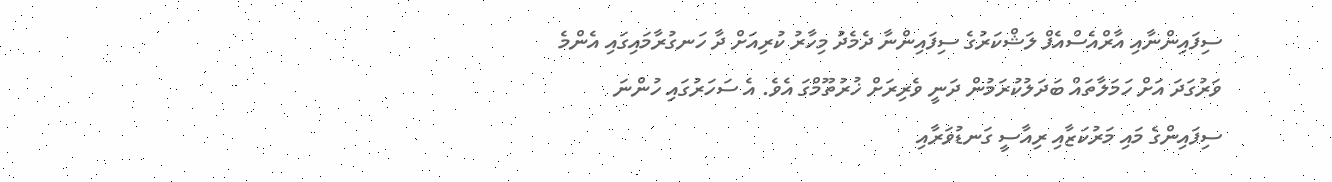ސިފައިންނާއި އާރްއެސްއެފް ލަޝްކަރުގެ ސިފައިންނާ ދެމެދު މިހާރު ކުރިއަށް ދާ ހަނގުރާމައިގައި އެންމެ ވަރުގަދަ އަށް ހަމަލާތައް ބަދަލުކުރަމުން ދަނީ ވެރިރަށް ޚުރުތޫމްގަ އެވެ. އެ ސަހަރުގައި ހުންނަ ސިފައިންގެ މައި މަރުކަޒާއި ރިއާސީ ގަނޑުވަރާއި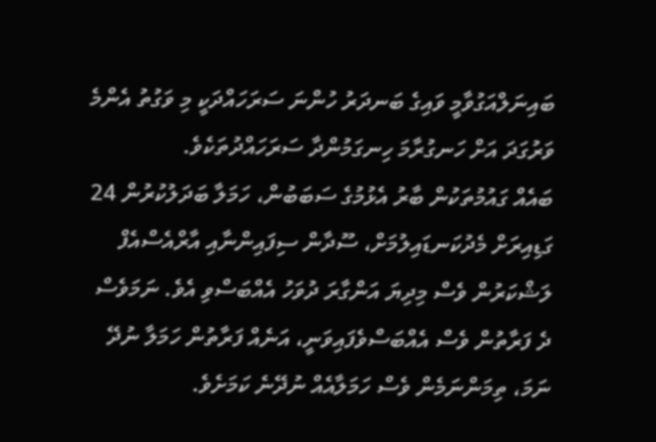ބައިނަލްއަގުވާމީ ވައިގެ ބަނދަރު ހުންނަ ސަރަހައްދަކީ މި ވަގުތު އެންމެ ވަރުގަދަ އަށް ހަނގުރާމަ ހިނގަމުންދާ ސަރަހައްދުތަކެވެ.
ބައެއް ގައުމުތަކުން ބާރު އެޅުމުގެ ސަބަބުން، ހަމަލާ ބަދަލުކުރުން 24 ގަޑިއިރަށް މެދުކަނޑައިލުމަށް، ސޫދާން ސިފައިންނާއި އާރްއެސްއެފް ލަޝްކަރުން ވެސް މިދިޔަ އަންގާރަ ދުވަހު އެއްބަސްވި އެވެ. ނަމަވެސް ދެ ފަރާތުން ވެސް އެއްބަސްވެފައިވަނީ، އަނެއް ފަރާތުން ހަމަލާ ނުދޭ ނަމަ، ތިމަންނަމެން ވެސް ހަމަލާއެއް ނުދޭނެ ކަމަށެވެ.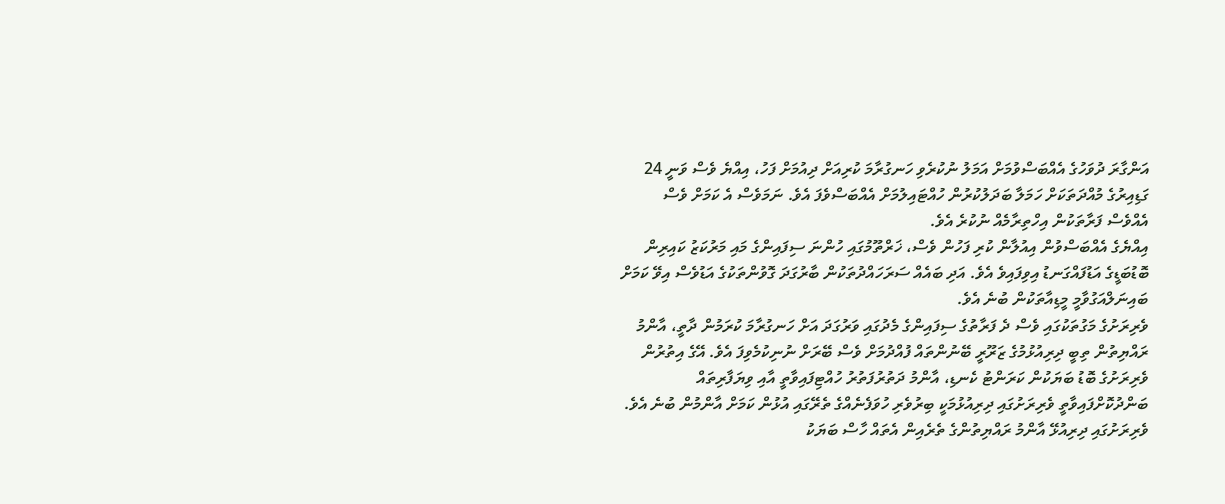އަންގާރަ ދުވަހުގެ އެއްބަސްވުމަށް އަމަލު ނުކުރެވި ހަނގުރާމަ ކުރިއަށް ދިއުމަށް ފަހު، އިއްޔެ ވެސް ވަނީ 24 ގަޑިއިރުގެ މުއްދަތަކަށް ހަމަލާ ބަދަލުކުރުން ހުއްޓައިލުމަށް އެއްބަސްވެފަ އެވެ. ނަމަވެސް އެ ކަމަށް ވެސް އެއްވެސް ފަރާތަކުން އިހްތިރާމެއް ނުކުރެ އެވެ.
އިއްޔެގެ އެއްބަސްވުން އިއުލާން ކުރި ފަހުން ވެސް، ޚަރްތޫމުގައި ހުންނަ ސިފައިންގެ މައި މަރުކަޒު ކައިރިން ބޮޑުބަޑީގެ އަޑުފައްގަނޑު އިވިފައިވެ އެވެ. އަދި ބައެއް ސަރަހައްދުތަކުން ބާރުގަދަ ގޮވުންތަކުގެ އަޑުވެސް އިވޭ ކަމަށް ބައިނަލްއަގުވާމީ މީޑިއާތަކުން ބުނެ އެވެ.
ވެރިރަށުގެ މަގުތަކުގައި ވެސް ދެ ފަރާތުގެ ސިފައިންގެ މެދުގައި ވަރުގަދަ އަށް ހަނގުރާމަ ކުރަމުން ދާތީ، އާންމު ރައްޔިތުން ތިބީ ދިރިއުޅުމުގެ ޒަރޫރީ ބޭނުންތައް ފުއްދުމަށް ވެސް ބޭރަށް ނުނިކުމެވިފަ އެވެ. އޭގެ އިތުރުން ވެރިރަށުގެ ބޮޑު ބަޔަކުން ކަރަންޓު ކެނޑި، އާންމު ދަތުރުފަތުރު ހުއްޓިފައިވާތީ އާއި ވިޔަފާރިތައް ބަންދުކޮށްފައިވާތީ ވެރިރަށުގައި ދިރިއުޅުމަކީ ބިރުވެރި ހުވަފެނެއްގެ ތެރޭގައި އުޅުން ކަމަށް އާންމުން ބުނެ އެވެ.
ވެރިރަށުގައި ދިރިއުޅޭ އާންމު ރައްޔިތުންގެ ތެރެއިން އެތައް ހާސް ބަޔަކު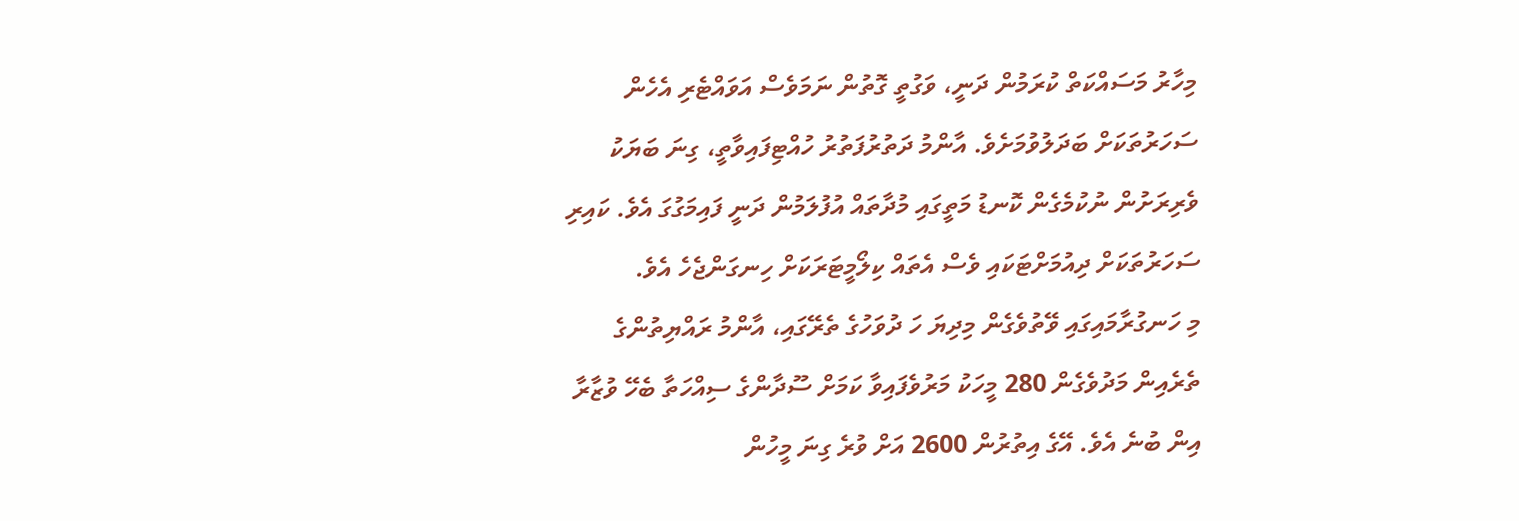މިހާރު މަސައްކަތް ކުރަމުން ދަނީ، ވަގުތީ ގޮތުން ނަމަވެސް އަވައްޓެރި އެހެން ސަހަރުތަކަށް ބަދަލުވުމަށެވެ. އާންމު ދަތުރުފަތުރު ހުއްޓިފައިވާތީ، ގިނަ ބަޔަކު ވެރިރަށުން ނުކުމެގެން ކޮނޑު މަތީގައި މުދާތައް އުފުލަމުން ދަނީ ފައިމަގުގަ އެވެ. ކައިރި ސަހަރުތަކަށް ދިއުމަށްޓަކައި ވެސް އެތައް ކިލޯމީޓަރަކަށް ހިނގަންޖެހެ އެވެ.
މި ހަނގުރާމައިގައި ވޭތުވެގެން މިދިޔަ ހަ ދުވަހުގެ ތެރޭގައި، އާންމު ރައްޔިތުންގެ ތެރެއިން މަދުވެގެން 280 މީހަކު މަރުވެފައިވާ ކަމަށް ސޫދާންގެ ސިއްހަތާ ބެހޭ ވުޒާރާ އިން ބުނެ އެވެ. އޭގެ އިތުރުން 2600 އަށް ވުރެ ގިނަ މީހުން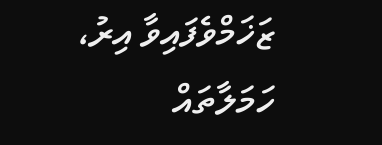ޒަޚަމްވެފައިވާ އިރު، ހަމަލާތައް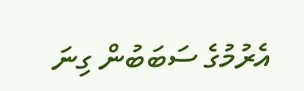އެރުމުގެ ސަބަބުން ގިނަ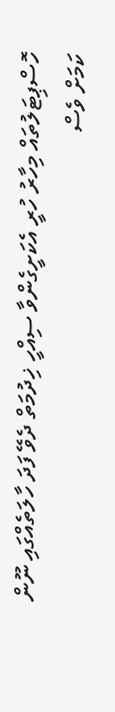ހޮސްޕިޓަލުތައް މިހާރު ހުރީ އެކަށީގެންވާ ސިއްހީ ޚިދުމަތް ދެވޭ ފަދަ ހާލަތެއްގައި ނޫން ކަމަށް ވެސް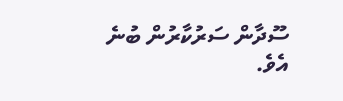ސޫދާން ސަރުކާރުން ބުނެ އެވެ.